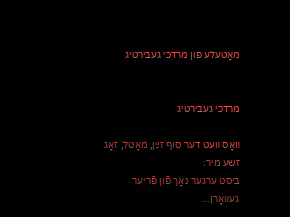מאָטעלע פון מרדכי געבירטיג


מרדכי געבירטיג

װאָס װעט דער סוף זײַן, מאָטל, זאָג זשע מיר:
ביסט ערגער נאָך פֿון פֿריִער געװאָרן…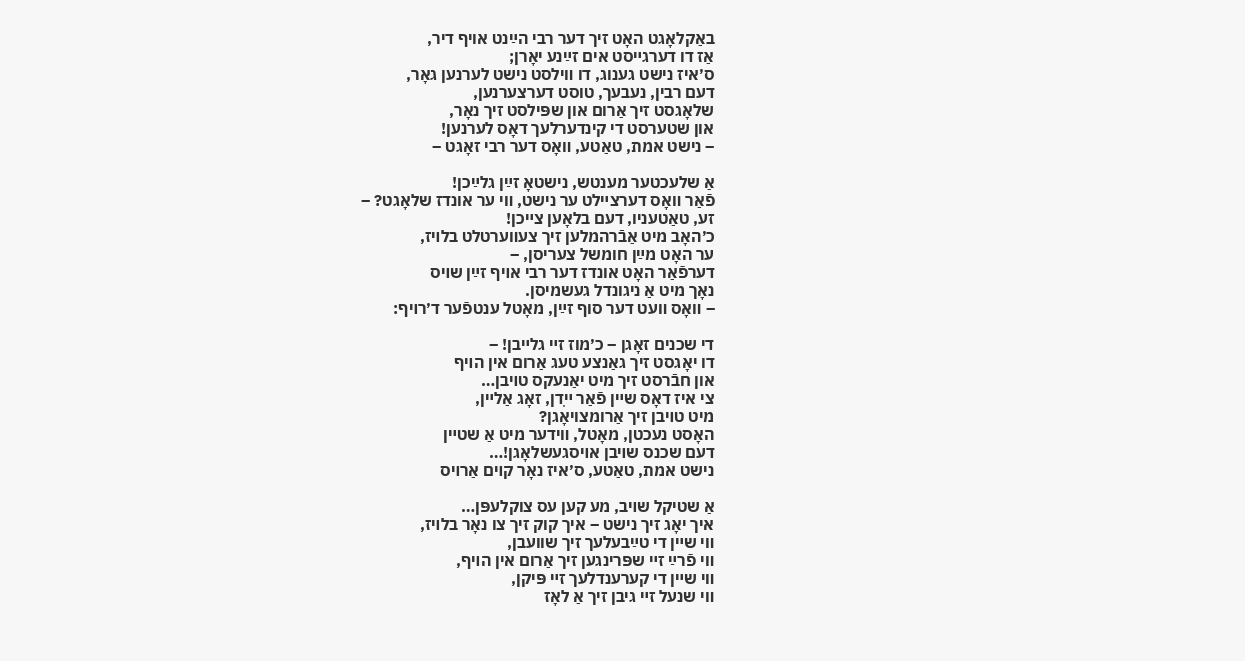באַקלאָגט האָט זיך דער רבי הײַנט אויף דיר,
אַז דו דערגײסט אים זײַנע יאָרן;
ס׳איז נישט גענוג, דו װילסט נישט לערנען גאָר,
דעם רבין, נעבעך, טוסט דערצערנען,
שלאָגסט זיך אַרום און שפּילסט זיך נאָר,
און שטערסט די קינדערלעך דאָס לערנען!
– נישט אמת, טאַטע, װאָס דער רבי זאָגט –

אַ שלעכטער מענטש, נישטאָ זײַן גלײַכן!
פֿאַר װאָס דערצײלט ער נישט, װי ער אונדז שלאָגט? –
זע, טאַטעניו, דעם בלאָען צײכן!
כ׳האָב מיט אַבֿרהמלען זיך צעװערטלט בלױז,
ער האָט מײַן חומשל צעריסן, –
דערפֿאַר האָט אונדז דער רבי אױף זײַן שױס
נאָך מיט אַ ניגונדל געשמיסן.
– װאָס װעט דער סוף זײַן, מאָטל ענטפֿער ד׳רױף:

די שכנים זאָגן – כ׳מוז זײ גלײבן! –
דו יאָגסט זיך גאַנצע טעג אַרום אין הױף
און חבֿרסט זיך מיט יאַנעקס טױבן…
צי איז דאָס שײן פֿאַר ײִדן, זאָג אַלײן,
מיט טױבן זיך אַרומצויאָגן?
האָסט נעכטן, מאָטל, װידער מיט אַ שטײן
דעם שכנס שױבן אױסגעשלאָגן!…
נישט אמת, טאַטע, ס׳איז נאָר קױם אַרױס

אַ שטיקל שױב, מע קען עס צוקלעפּן…
איך יאָג זיך נישט – איך קוק זיך צו נאָר בלױז,
װי שײן די טײַבעלעך זיך שוועבן,
װי פֿרײַ זײ שפּרינגען זיך אַרום אין הױף,
װי שײן די קערענדלעך זײ פּיקן,
װי שנעל זײ גיבן זיך אַ לאָז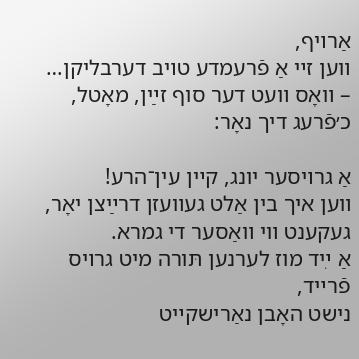אַרױף,
װען זײ אַ פֿרעמדע טױב דערבליקן…
– װאָס װעט דער סוף זײַן, מאָטל, כ׳פֿרעג דיך נאָר:

אַ גרױסער יונג, קײן עין־הרע!
װען איך בין אַלט געװעזן דרײַצן יאָר,
געקענט װי װאַסער די גמרא.
אַ ײִד מוז לערנען תּורה מיט גרױס פֿרײד,
נישט האָבן נאַרישקײט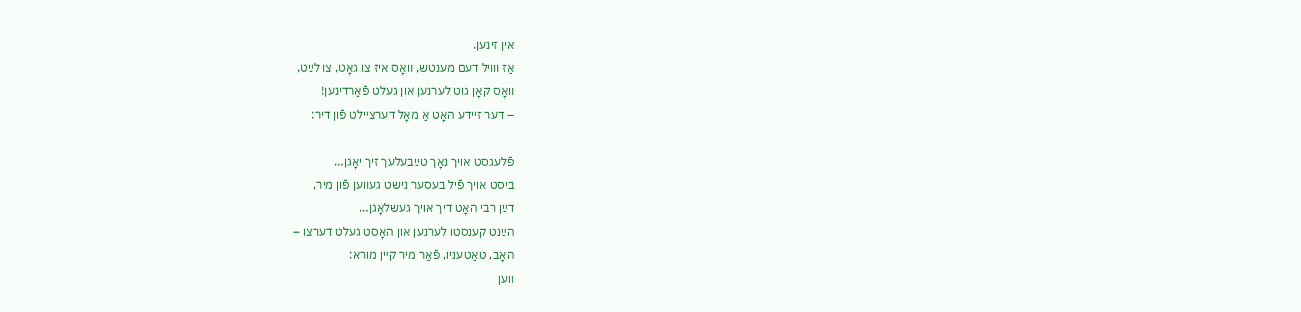אין זינען.
אַז װױל דעם מענטש, װאָס איז צו גאָט, צו לײַט,
װאָס קאָן גוט לערנען און געלט פֿאַרדינען!
– דער זײדע האָט אַ מאָל דערצײלט פֿון דיר:

פֿלעגסט אױך נאָך טײַבעלעך זיך יאָגן…
ביסט אױך פֿיל בעסער נישט געװען פֿון מיר,
דײַן רבי האָט דיך אױך געשלאָגן…
הײַנט קענסטו לערנען און האָסט געלט דערצו –
האָב, טאַטעניו, פֿאַר מיר קײן מורא:
װען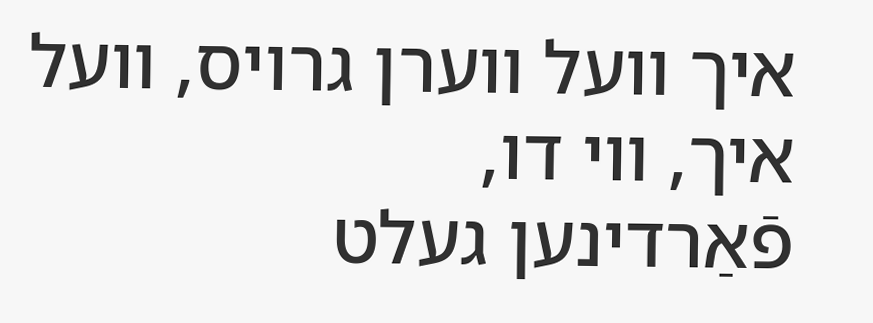איך װעל װערן גרױס, װעל איך, װי דו,
פֿאַרדינען געלט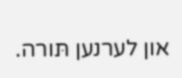און לערנען תּורה.